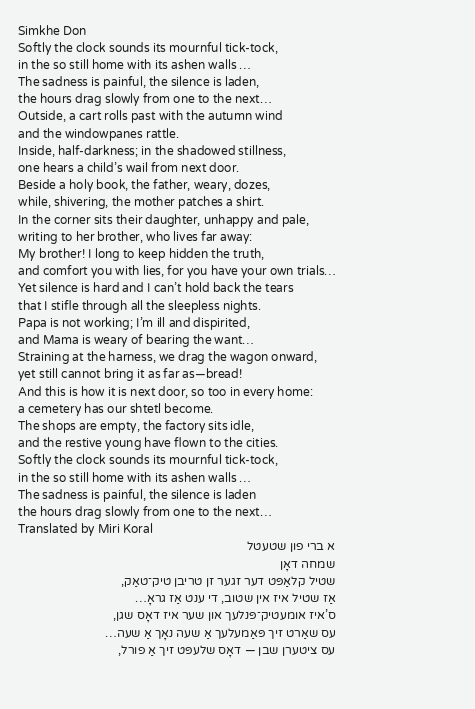Simkhe Don
Softly the clock sounds its mournful tick-tock,
in the so still home with its ashen walls …
The sadness is painful, the silence is laden,
the hours drag slowly from one to the next…
Outside, a cart rolls past with the autumn wind
and the windowpanes rattle.
Inside, half-darkness; in the shadowed stillness,
one hears a child’s wail from next door.
Beside a holy book, the father, weary, dozes,
while, shivering, the mother patches a shirt.
In the corner sits their daughter, unhappy and pale,
writing to her brother, who lives far away:
My brother! I long to keep hidden the truth,
and comfort you with lies, for you have your own trials…
Yet silence is hard and I can’t hold back the tears
that I stifle through all the sleepless nights.
Papa is not working; I’m ill and dispirited,
and Mama is weary of bearing the want…
Straining at the harness, we drag the wagon onward,
yet still cannot bring it as far as—bread!
And this is how it is next door, so too in every home:
a cemetery has our shtetl become.
The shops are empty, the factory sits idle,
and the restive young have flown to the cities.
Softly the clock sounds its mournful tick-tock,
in the so still home with its ashen walls …
The sadness is painful, the silence is laden
the hours drag slowly from one to the next…
Translated by Miri Koral
א ברי פון שטעטל
שמחה דאָן
שטיל קלאַפּט דער זגער זן טריבן טיק־טאַק,
אַז שטיל איז אין שטוב, די ענט אַז גראָ…
ס’איז אומעטיק־פּנלעך און שער איז דאָס שגן,
עס שאַרט זיך פּאַמעלעך אַ שעה נאָך אַ שעה…
עס ציטערן שבן — דאָס שלעפּט זיך אַ פורל,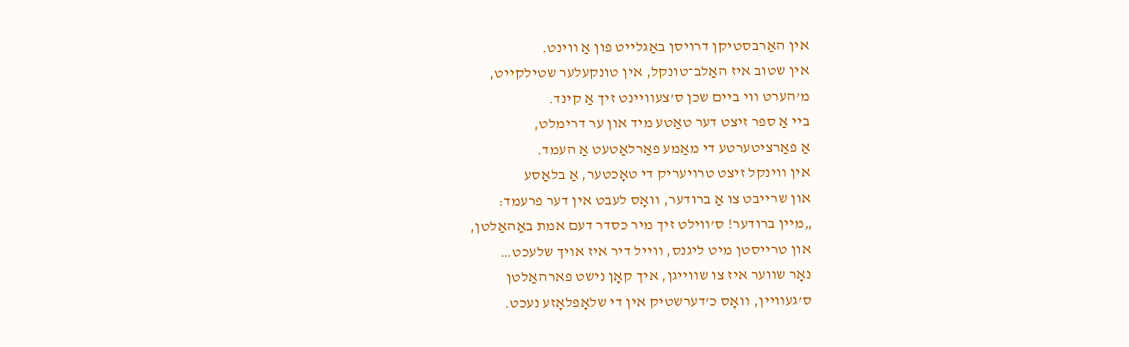אין האַרבסטיקן דרױסן באַגלײט פון אַ װינט.
אין שטוב איז האַלב־טונקל, אין טונקעלער שטילקײט,
מ’הערט װי בײם שכן ס’צעװײנט זיך אַ קינד.
בײ אַ ספר זיצט דער טאַטע מיד און ער דרימלט,
אַ פאַרציטערטע די מאַמע פאַרלאַטעט אַ העמד.
אין װינקל זיצט טרױעריק די טאָכטער, אַ בלאַסע
און שרײבט צו אַ ברודער, װאָס לעבט אין דער פרעמד:
„מײן ברודער! ס’װילט זיך מיר כסדר דעם אמת באַהאַלטן,
און טרײסטן מיט ליגנס, װײל דיר איז אױך שלעכט…
נאָר שװער איז צו שװײגן, איך קאָן נישט פארהאַלטן
ס’געװײן, װאָס כ’דערשטיק אין די שלאָפלאָזע נעכט.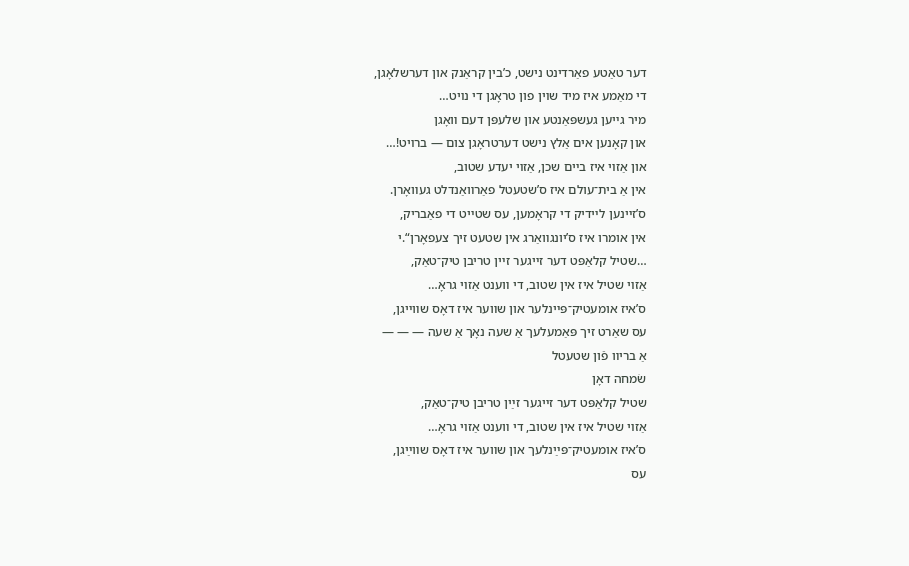דער טאַטע פאַרדינט נישט, כ’בין קראַנק און דערשלאָגן,
די מאַמע איז מיד שױן פון טראָגן די נױט…
מיר גײען געשפּאַנטע און שלעפּן דעם װאָגן
און קאָנען אים אַלץ נישט דערטראָגן צום — ברױט!…
און אַזױ איז בײם שכן, אַזױ יעדע שטוב,
אין אַ בית־עולם איז ס’שטעטל פאַרװאַנדלט געװאָרן.
ס’זײנען לײדיק די קראָמען, עס שטײט די פאַבריק,
אין אומרו איז ס’יונגװאַרג אין שטעט זיך צעפאָרן“.י
…שטיל קלאַפּט דער זײגער זײן טריבן טיק־טאַק,
אַזױ שטיל איז אין שטוב, די װענט אַזױ גראָ…
ס’איז אומעטיק־פּײנלער און שװער איז דאָס שװײגן,
עס שאַרט זיך פּאַמעלעך אַ שעה נאָך אַ שעה — — —
אַ בריװ פֿון שטעטל
שׂמחה דאָן
שטיל קלאַפּט דער זײגער זײַן טריבן טיק־טאַק,
אַזױ שטיל איז אין שטוב, די װענט אַזױ גראָ…
ס’איז אומעטיק־פּײַנלעך און שװער איז דאָס שװײַגן,
עס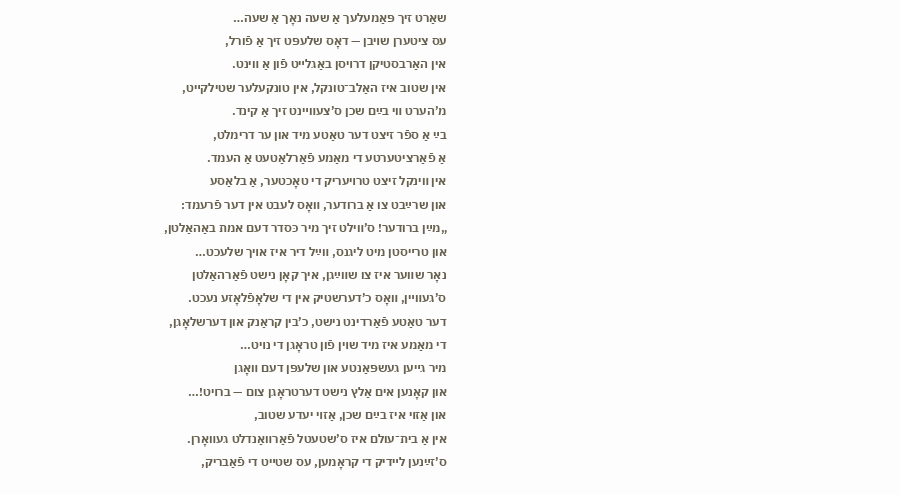שאַרט זיך פּאַמעלעך אַ שעה נאָך אַ שעה…
עס ציטערן שױבן — דאָס שלעפּט זיך אַ פֿורל,
אין האַרבסטיקן דרױסן באַגלײט פֿון אַ װינט.
אין שטוב איז האַלב־טונקל, אין טונקעלער שטילקײט,
מ’הערט װי בײַם שכן ס’צעװײנט זיך אַ קינד.
בײַ אַ ספֿר זיצט דער טאַטע מיד און ער דרימלט,
אַ פֿאַרציטערטע די מאַמע פֿאַרלאַטעט אַ העמד.
אין װינקל זיצט טרױעריק די טאָכטער, אַ בלאַסע
און שרײַבט צו אַ ברודער, װאָס לעבט אין דער פֿרעמד:
„מײַן ברודער! ס’װילט זיך מיר כּסדר דעם אמת באַהאַלטן,
און טרײסטן מיט ליגנס, װײַל דיר איז אױך שלעכט…
נאָר שװער איז צו שװײַגן, איך קאָן נישט פֿאַרהאַלטן
ס’געװײן, װאָס כ’דערשטיק אין די שלאָפֿלאָזע נעכט.
דער טאַטע פֿאַרדינט נישט, כ’בין קראַנק און דערשלאָגן,
די מאַמע איז מיד שױן פֿון טראָגן די נױט…
מיר גײען געשפּאַנטע און שלעפּן דעם װאָגן
און קאָנען אים אַלץ נישט דערטראָגן צום — ברױט!…
און אַזױ איז בײַם שכן, אַזױ יעדע שטוב,
אין אַ בית־עולם איז ס’שטעטל פֿאַרװאַנדלט געװאָרן.
ס’זײַנען לײדיק די קראָמען, עס שטײט די פֿאַבריק,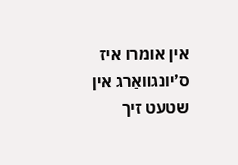אין אומרו איז ס’יונגװאַרג אין שטעט זיך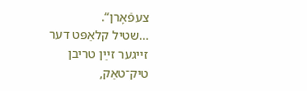צעפֿאָרן“.
…שטיל קלאַפּט דער זײגער זײַן טריבן טיק־טאַק,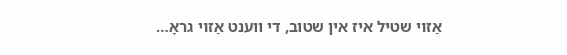אַזױ שטיל איז אין שטוב, די װענט אַזױ גראָ…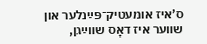ס’איז אומעטיק־פּײַנלער און שװער איז דאָס שװײַגן,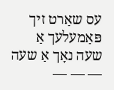עס שאַרט זיך פּאַמעלעך אַ שעה נאָך אַ שעה — — —